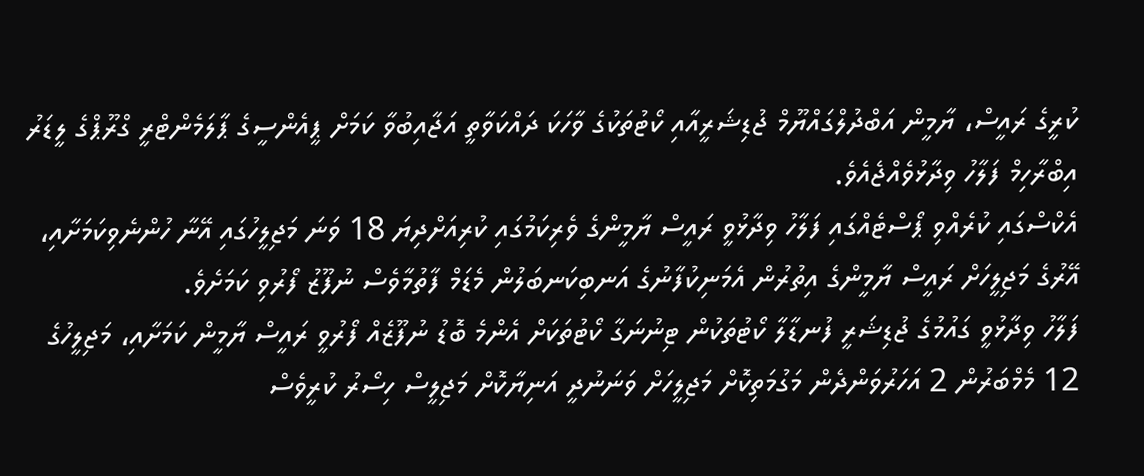ކުރީގެ ރައީސް، ޔާމީން އަބްދުލްގައްޔޫމް ޖުޑިޝަރީއާއި ކޯޓުތަކުގެ ވާހަކަ ދައްކަވާތީ އަޖާއިބުވާ ކަމަށް ޕީއެންސީގެ ޕާލަމެންޓްރީ ގްރޫޕްގެ ލީޑަރު އިބްރާހިމް ފަލާހު ވިދާޅުވެއްޖެއެވެ.
އެކްސްގައި ކުރެއްވި ޕޯސްޓެއްގައި ފަލާހު ވިދާޅުވީ ރައީސް ޔާމީންގެ ވެރިކަމުގައި ކުރިއަށްދިޔަ 18 ވަނަ މަޖިލީހުގައި އޭނާ ހުންނެވިކަމަށާއި، އޭރުގެ މަޖިލީހަށް ރައީސް ޔާމީންގެ އިތުރުން އެމަނިކުފާނުގެ އަނބިކަނބަލުން މެޑަމް ފާތުމާވެސް ނުފޫޒު ފޯރުވި ކަމަށެވެ.
ފަލާހު ވިދާޅުވީ ގައުމުގެ ޖުޑިޝަރީ ފުނޑާލާ ކޯޓުތަކުން ޓިނުނަގާ ކޯޓުތަކަށް އެންމެ ބޮޑު ނުފޫޒެއް ފޯރުވީ ރައީސް ޔާމީން ކަމަށާއި، މަޖިލީހުގެ 12 މެމްބަރުން 2 އަހަރުވަންދެން މަގުމަތިކޮށް މަޖިލީހަށް ވަނަނުދީ އަނިޔާކޮށް މަޖިލީސް ހިސޯރު ކުރީވެސް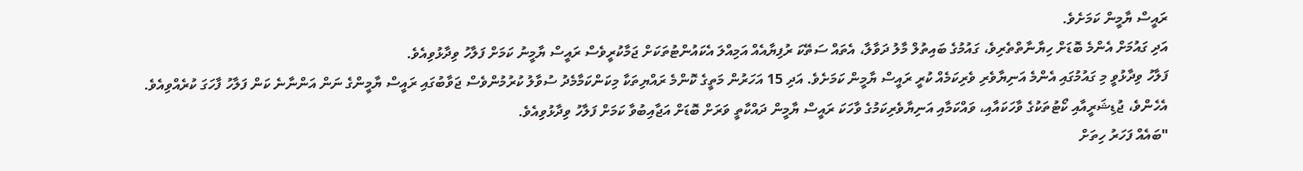ރައީސް ޔާމީން ކަމަށެވެ.
އަދި ގައުމަށް އެންމެ ބޮޑަށް ހިޔާނާތްތެރިވެ، ގައުމުގެ ބައިތުލް މާލު ދަވާލާ، އެތައް ސަތޭކަ ރުފިޔާއެއް އަމިއްލަ އެކައުންޓުތަކަށް ޖަމާކުރީވެސް ރައީސް ޔާމީނު ކަމަށް ފަލާހު ވިދާޅުވިއެވެ.
ފަލާހު ވިދާޅުވީ މި ގައުމުގައި އެންމެ އަނިޔާވެރި ވެރިކަމެއް ކުރީ ރައީސް ޔާމީން ކަމަށެވެ. އަދި 15 އަހަރުން މަތީގެ ކޮންމެ ރައްޔިތަކާ މިކަންކަމާމެދު ސުވާލު ކުރުމުންވެސް ޖަވާބުގައި ރައީސް ޔާމީންގެ ނަން އަންނާނެ ކަން ފަލާހު ފާހަގަ ކުރެއްވިއެވެ.
އެހެންވެ، ޖުޑިޝަރީއާއި ކޯޓުތަކުގެ ވާހަކައާއި، ވައްކަމާއި އަނިޔާވެރިކަމުގެ ވާހަކަ ރައީސް ޔާމީން ދައްކާތީ ވަރަށް ބޮޑަށް އަޖާއިބުވާ ކަމަށް ފަލާހު ވިދާޅުވިއެވެ.
"ބައެއް ފަހަރު ހިތަށް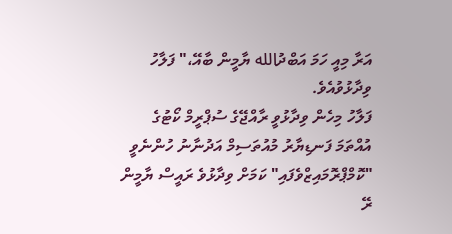އަރާ މިއީ ހަމަ އަބްދުالله ޔާމީން ބާއޭ،" ފަލާހު ވިދާޅުވުއެވެ.
ފަލާހު މިހެން ވިދާޅުވީ ރާއްޖޭގެ ސުޕްރީމް ކޯޓުގެ އުއްތަމަ ފަނޑިޔާރު މުއުތަސިމް އަދުނާނު ހުންނެވީ "ކޮމްޕްރޮމައިޒްވެފައި" ކަމަށް ވިދާޅުވެ ރައީސް ޔާމީން ރޭ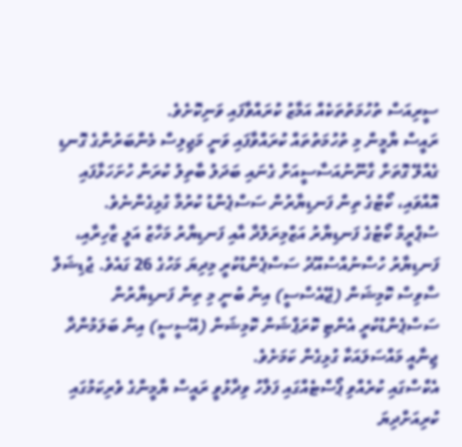ސީރިއަސް ތުހުމަތުތަކެއް އަމާޒު ކުރައްވާފައި ވަނިކޮށެވެ.
ރައީސް ޔާމީން މި ތުހުމަތުތައް ކުރައްވާފައި ވަނީ މަޖިލިސް މެންބަރުންގެ ގޮނޑި ގެއްލޭ ގޮތަށް ގާނޫނުއަސާސީއަށް ގެނައި ބަދަލު ބާތިލު ކުރަން ހުށަހަޅާފައި އޮއްވައި، ކޯޓުގެ ތިން ފަނޑިޔާރުން ސަސްޕެންޑު ކުރުމާ ގުޅިގެންނެވެ.
ސުޕްރީމް ކޯޓުގެ ފަނޑިޔާރު އަޒްމިރަލްދާ އާއި ފަނޑިޔާރު މަހާޒު އަލީ ޒާހިރާއި، ފަނޑިޔާރު ހުސްނުއްސުއޫދު ސަސްޕެންޑުކުރީ މިދިޔަ މަހުގެ 26 ގައެވެ. ޖުޑިޝަލް ސާވިސް ކޮމިޝަން (ޖޭއެސްސީ) އިން ބުނީ މި ތިން ފަނޑިޔާރުން ސަސްޕެންޑުކުރީ އެންޓި ކޮރަޕްޝަން ކޮމިޝަން (އޭސީސީ) އިން ބަލަމުންދާ ޖިނާއީ މައްސަލައަކާ ގުޅިގެން ކަމަށެވެ.
އެކްސްގައި ކުރެއްވި ޕޯސްޓެއްގައި ފަލާހު ވިދާޅުވީ ރައީސް ޔާމީންގެ ވެރިކަމުގައި ކުރިއަށްދިޔަ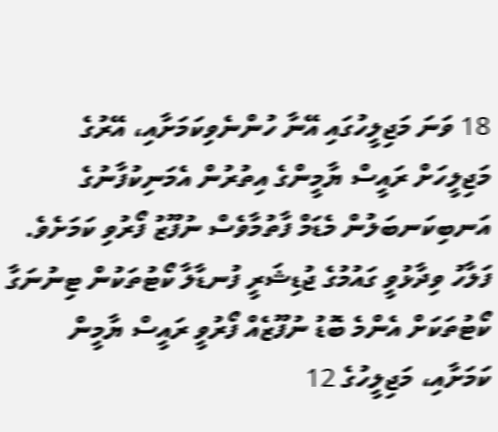18 ވަނަ މަޖިލީހުގައި އޭނާ ހުންނެވިކަމަށާއި، އޭރުގެ މަޖިލީހަށް ރައީސް ޔާމީންގެ އިތުރުން އެމަނިކުފާނުގެ އަނބިކަނބަލުން މެޑަމް ފާތުމާވެސް ނުފޫޒު ފޯރުވި ކަމަށެވެ.
ފަލާހު ވިދާޅުވީ ގައުމުގެ ޖުޑިޝަރީ ފުނޑާލާ ކޯޓުތަކުން ޓިނުނަގާ ކޯޓުތަކަށް އެންމެ ބޮޑު ނުފޫޒެއް ފޯރުވީ ރައީސް ޔާމީން ކަމަށާއި، މަޖިލީހުގެ 12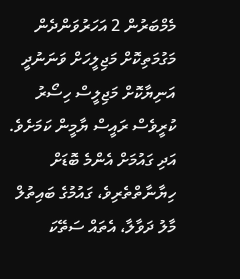މެމްބަރުން 2 އަހަރުވަންދެން މަގުމަތިކޮށް މަޖިލީހަށް ވަނަނުދީ އަނިޔާކޮށް މަޖިލީސް ހިސޯރު ކުރީވެސް ރައީސް ޔާމީން ކަމަށެވެ.
އަދި ގައުމަށް އެންމެ ބޮޑަށް ހިޔާނާތްތެރިވެ، ގައުމުގެ ބައިތުލް މާލު ދަވާލާ، އެތައް ސަތޭކަ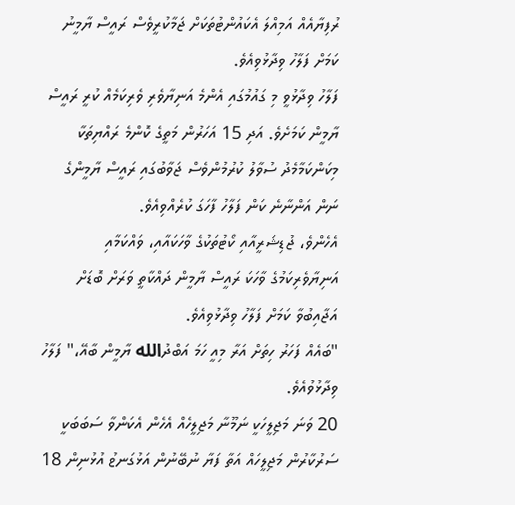ރުފިޔާއެއް އަމިއްލަ އެކައުންޓުތަކަށް ޖަމާކުރީވެސް ރައީސް ޔާމީނު ކަމަށް ފަލާހު ވިދާޅުވިއެވެ.
ފަލާހު ވިދާޅުވީ މި ގައުމުގައި އެންމެ އަނިޔާވެރި ވެރިކަމެއް ކުރީ ރައީސް ޔާމީން ކަމަށެވެ. އަދި 15 އަހަރުން މަތީގެ ކޮންމެ ރައްޔިތަކާ މިކަންކަމާމެދު ސުވާލު ކުރުމުންވެސް ޖަވާބުގައި ރައީސް ޔާމީންގެ ނަން އަންނާނެ ކަން ފަލާހު ފާހަގަ ކުރެއްވިއެވެ.
އެހެންވެ، ޖުޑިޝަރީއާއި ކޯޓުތަކުގެ ވާހަކައާއި، ވައްކަމާއި އަނިޔާވެރިކަމުގެ ވާހަކަ ރައީސް ޔާމީން ދައްކާތީ ވަރަށް ބޮޑަށް އަޖާއިބުވާ ކަމަށް ފަލާހު ވިދާޅުވިއެވެ.
"ބައެއް ފަހަރު ހިތަށް އަރާ މިއީ ހަމަ އަބްދުالله ޔާމީން ބާއޭ،" ފަލާހު ވިދާޅުވުއެވެ.
20 ވަނަ މަޖިލީހަކީ ނަމޫނާ މަޖިލީހެއް އެހެން އެކަންވާ ސަބަބަކީ ސަރުކާރުން މަޖިލީހައް އަތާ ފަޔާ ނުބޭނުން އަޅުގަނޱު އުޅުނިން 18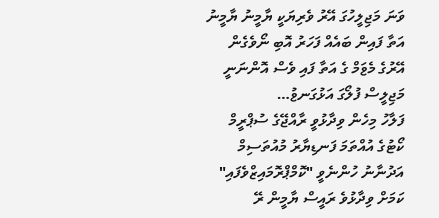ވަނަ މަޖިލީހުގަ އޭރު ވެރިޔަކީ ޔާމީނު ޔާމީނު އަތާ ފައިން ބައެއް ފަހަރު އޮބި ނޯވެގެން އޭރުގެ މެޱަމް ގެ އަތާ ފައި ވެސް އޮންނަނީ މަޖިލީސް ފުލޯގަ އަޅުގަނޱު…
ފަލާހު މިހެން ވިދާޅުވީ ރާއްޖޭގެ ސުޕްރީމް ކޯޓުގެ އުއްތަމަ ފަނޑިޔާރު މުއުތަސިމް އަދުނާނު ހުންނެވީ "ކޮމްޕްރޮމައިޒްވެފައި" ކަމަށް ވިދާޅުވެ ރައީސް ޔާމީން ރޭ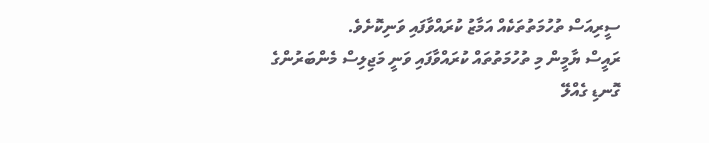ސީރިއަސް ތުހުމަތުތަކެއް އަމާޒު ކުރައްވާފައި ވަނިކޮށެވެ.
ރައީސް ޔާމީން މި ތުހުމަތުތައް ކުރައްވާފައި ވަނީ މަޖިލިސް މެންބަރުންގެ ގޮނޑި ގެއްލޭ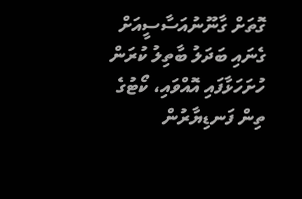ގޮތަށް ގާނޫނުއަސާސީއަށް ގެނައި ބަދަލު ބާތިލު ކުރަން ހުށަހަޅާފައި އޮއްވައި، ކޯޓުގެ ތިން ފަނޑިޔާރުން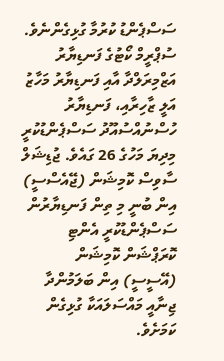ސަސްޕެންޑު ކުރުމާ ގުޅިގެންނެވެ.
ސުޕްރީމް ކޯޓުގެ ފަނޑިޔާރު އަޒްމިރަލްދާ އާއި ފަނޑިޔާރު މަހާޒު އަލީ ޒާހިރާއި، ފަނޑިޔާރު ހުސްނުއްސުއޫދު ސަސްޕެންޑުކުރީ މިދިޔަ މަހުގެ 26 ގައެވެ. ޖުޑިޝަލް ސާވިސް ކޮމިޝަން (ޖޭއެސްސީ) އިން ބުނީ މި ތިން ފަނޑިޔާރުން ސަސްޕެންޑުކުރީ އެންޓި ކޮރަޕްޝަން ކޮމިޝަން (އޭސީސީ) އިން ބަލަމުންދާ ޖިނާއީ މައްސަލައަކާ ގުޅިގެން ކަމަށެވެ.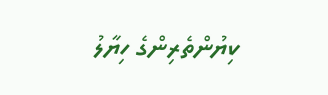ކިޔުންތެރިންގެ ހިޔާލު